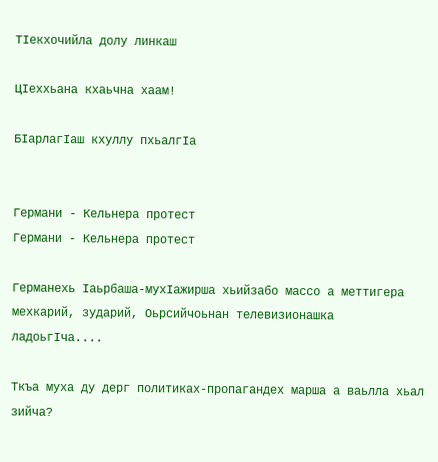ТIекхочийла долу линкаш

ЦIеххьана кхаьчна хаам!

БIарлагIаш кхуллу пхьалгIа


Германи - Кельнера протест
Германи - Кельнера протест

Германехь Iаьрбаша-мухIажирша хьийзабо массо а меттигера мехкарий, зударий, Оьрсийчоьнан телевизионашка ладоьгIча....

Ткъа муха ду дерг политиках-пропагандех марша а ваьлла хьал зийча?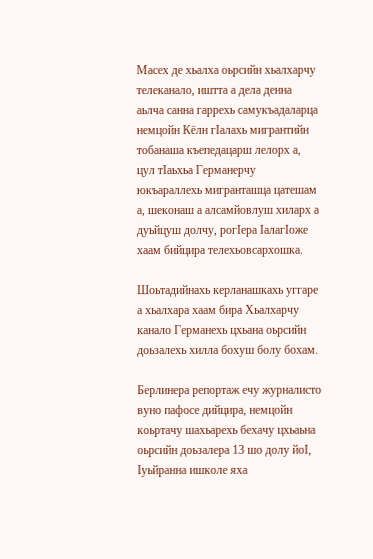Масех де хьалха оьрсийн хьалхарчу телеканало, иштта а дела денна аьлча санна гаррехь самукъадаларца немцойн Кёлн гIалахь мигрантийн тобанаша къепедацарш лелорх а, цул тIаьхьа Германерчу юкъараллехь мигранташца цатешам а, шеконаш а алсамйовлуш хиларх а дуьйцуш долчу, рогIера IалагIоже хаам бийцира телехьовсархошка.

Шоьтадийнахь керланашкахь уггаре а хьалхара хаам бира Хьалхарчу канало Германехь цхьана оьрсийн доьзалехь хилла бохуш болу бохам.

Берлинера репортаж ечу журналисто вуно пафосе дийцира, немцойн коьртачу шахьарехь бехачу цхьаьна оьрсийн доьзалера 13 шо долу йоI, Iуьйранна ишколе яха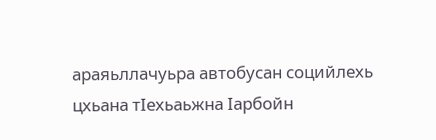араяьллачуьра автобусан социйлехь цхьана тIехьаьжна Iарбойн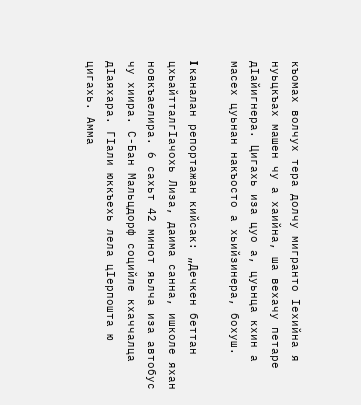къомах волчух тера долчу мигранто Iехийна я нуьцкъах машен чу а хаийна, ша вехачу петаре дIайигнера. Цигахь иза цуо а, цуьнца кхин а масех цуьнан накъосто а хьийзинера, бохуш.

I каналан репортажан кийсак: „Дечкен беттан цхьайтталгIачохь Лиза, даима санна, ишколе яхан новкъаелира. 6 сахьт 42 минот яьлча иза автобус чу хиира. С-Бан Мальцдорф социйле кхаччалца дIаяхара. ГIали юккъехь лела цIерпошта ю цигахь. Амма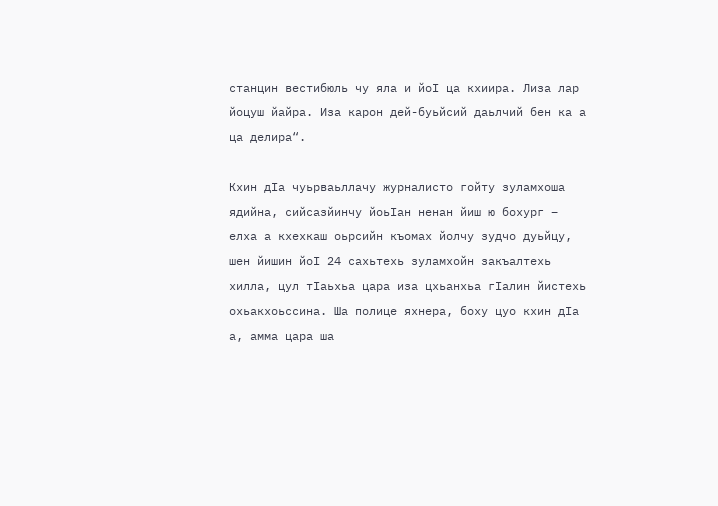станцин вестибюль чу яла и йоI ца кхиира. Лиза лар йоцуш йайра. Иза карон дей-буьйсий даьлчий бен ка а ца делира“.

Кхин дIа чуьрваьллачу журналисто гойту зуламхоша ядийна, сийсазйинчу йоьIан ненан йиш ю бохург – елха а кхехкаш оьрсийн къомах йолчу зудчо дуьйцу, шен йишин йоI 24 сахьтехь зуламхойн закъалтехь хилла, цул тIаьхьа цара иза цхьанхьа гIалин йистехь охьакхоьссина. Ша полице яхнера, боху цуо кхин дIа а, амма цара ша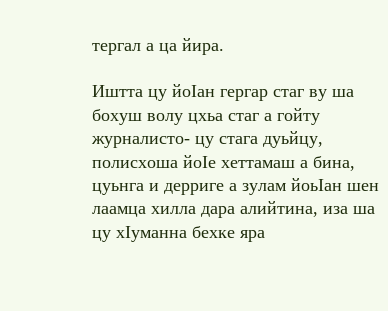тергал а ца йира.

Иштта цу йоIан гергар стаг ву ша бохуш волу цхьа стаг а гойту журналисто- цу стага дуьйцу, полисхоша йоIе хеттамаш а бина, цуьнга и дерриге а зулам йоьIан шен лаамца хилла дара алийтина, иза ша цу хIуманна бехке яра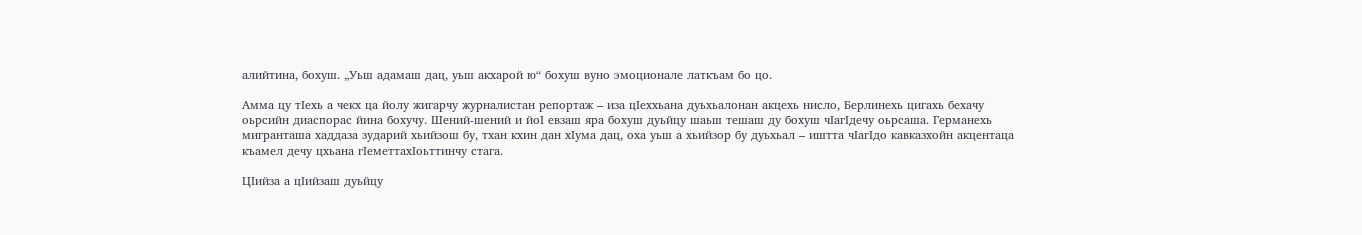алийтина, бохуш. „Уьш адамаш дац, уьш акхарой ю“ бохуш вуно эмоционале латкъам бо цо.

Амма цу тIехь а чекх ца йолу жигарчу журналистан репортаж – иза цIеххьана дуьхьалонан акцехь нисло, Берлинехь цигахь бехачу оьрсийн диаспорас йина бохучу. Шений-шений и йоI евзаш яра бохуш дуьйцу шаьш тешаш ду бохуш чIагIдечу оьрсаша. Германехь мигранташа хаддаза зударий хьийзош бу, тхан кхин дан хIума дац, оха уьш а хьийзор бу дуьхьал – иштта чIагIдо кавказхойн акцентаца къамел дечу цхьана гIеметтахIоьттинчу стага.

ЦIийза а цIийзаш дуьйцу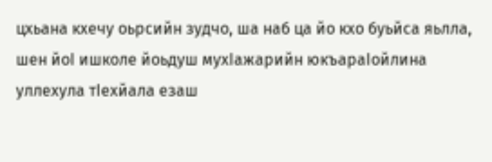цхьана кхечу оьрсийн зудчо, ша наб ца йо кхо буьйса яьлла, шен йоI ишколе йоьдуш мухIажарийн юкъараIойлина уллехула тIехйала езаш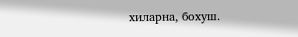хиларна, бохуш.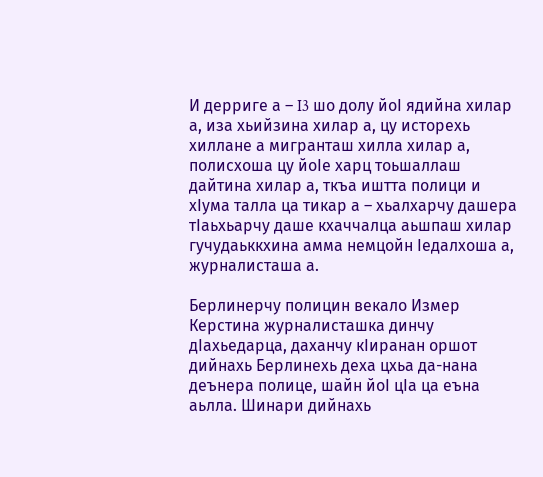И дерриге а – I3 шо долу йоI ядийна хилар а, иза хьийзина хилар а, цу исторехь хиллане а мигранташ хилла хилар а, полисхоша цу йоIе харц тоьшаллаш дайтина хилар а, ткъа иштта полици и хIума талла ца тикар а – хьалхарчу дашера тIаьхьарчу даше кхаччалца аьшпаш хилар гучудаьккхина амма немцойн Iедалхоша а, журналисташа а.

Берлинерчу полицин векало Измер Керстина журналисташка динчу дIахьедарца, даханчу кIиранан оршот дийнахь Берлинехь деха цхьа да-нана деънера полице, шайн йоI цIа ца еъна аьлла. Шинари дийнахь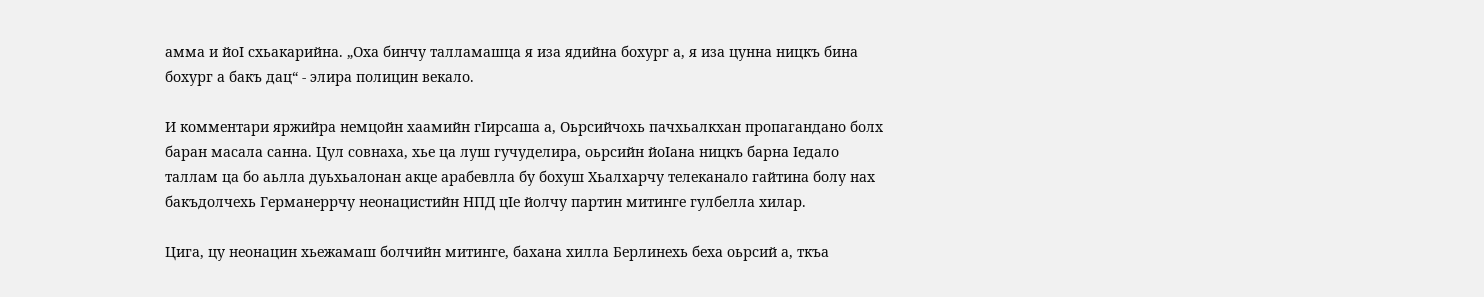амма и йоI схьакарийна. „Оха бинчу талламашца я иза ядийна бохург а, я иза цунна ницкъ бина бохург а бакъ дац“ - элира полицин векало.

И комментари яржийра немцойн хаамийн гIирсаша а, Оьрсийчохь пачхьалкхан пропагандано болх баран масала санна. Цул совнаха, хье ца луш гучуделира, оьрсийн йоIана ницкъ барна Iедало таллам ца бо аьлла дуьхьалонан акце арабевлла бу бохуш Хьалхарчу телеканало гайтина болу нах бакъдолчехь Германеррчу неонацистийн НПД цIе йолчу партин митинге гулбелла хилар.

Цига, цу неонацин хьежамаш болчийн митинге, бахана хилла Берлинехь беха оьрсий а, ткъа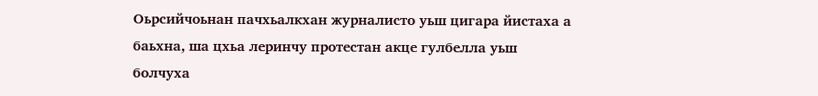Оьрсийчоьнан пачхьалкхан журналисто уьш цигара йистаха а баьхна, ша цхьа леринчу протестан акце гулбелла уьш болчуха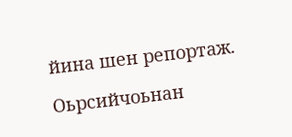йина шен репортаж.

Оьрсийчоьнан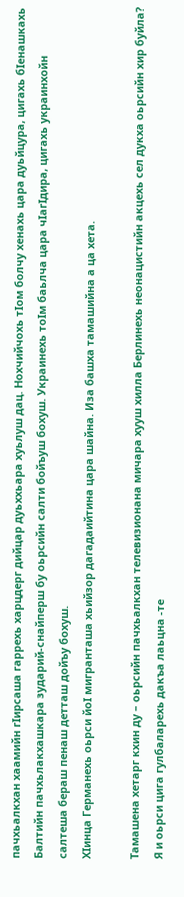пачхьалкхан хаамийн гIирсаша гаррехь харцдерг дийцар дуьххьара хуьлуш дац. Нохчийчохь тIом болчу хенахь цара дуьйцура, цигахь бIенашкахь Балтийн пачхьлакхашкара зударий-снайперш бу оьрсийн салти бойъуш бохуш. Украинехь тоIм баьлча цара чIагIдира, цигахь украинхойн салтеша бераш пенаш детташ дойъу бохуш.
ХIинца Германехь оьрси йоI мигранташа хьийзор дагадаийтина цара шайна. Иза башха тамашийна а ца хета.

Тамашена хетарг кхин ду – оьрсийн пачхьалкхан телевизионана мичара хууш хилла Берлинехь неонацистийн акцехь сел дукха оьрсийн хир буйла? Я и оьрси цига гулбаларехь дакъа лаьцна -те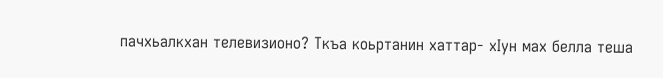пачхьалкхан телевизионо? Ткъа коьртанин хаттар- хIун мах белла теша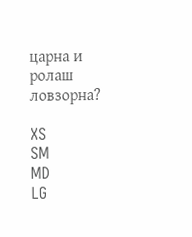царна и ролаш ловзорна?

XS
SM
MD
LG